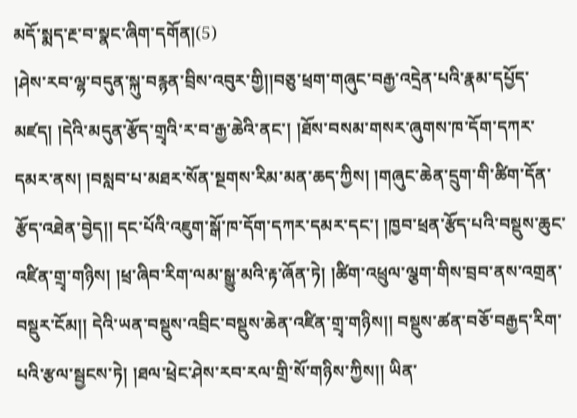མདོ་སྨད་རྔ་བ་སྣང་ཞིག་དགོན།(5)
།ཤེས་རབ་ལྷ་བདུན་སྐུ་བརྙན་བྲིས་འབུར་གྱི།།བཅུ་ཕྲག་གཞུང་བརྒྱ་འདྲེན་པའི་རྣམ་དཔྱོད་མཛད། །དེའི་མདུན་རྩོད་གྲྭའི་ར་བ་རྒྱ་ཆེའི་ནང་། །ཐོས་བསམ་གསར་ཞུགས་ཁ་དོག་དཀར་དམར་ནས། །བསླབ་པ་མཐར་སོན་སྔགས་རིམ་མན་ཆད་ཀྱིས། །གཞུང་ཆེན་དྲུག་གི་ཚིག་དོན་རྩོད་འཐེན་བྱེད།། དང་པོའི་འཇུག་སྒོ་ཁ་དོག་དཀར་དམར་དང་། །ཁྱབ་ཕྲན་རྩོད་པའི་བསྡུས་ཆུང་འཛིན་གྲྭ་གཉིས། །ཕྲ་ཞིབ་རིག་ལམ་སྒྱུ་མའི་རྟ་ཞོན་ཏེ། །ཚིག་འཕྲུལ་ལྕག་གིས་བྲབ་ནས་འགྲན་བསྡུར་ངོམ།། དེའི་ཡན་བསྡུས་འབྲིང་བསྡུས་ཆེན་འཛིན་གྲྭ་གཉིས།། བསྡུས་ཚན་བཅོ་བརྒྱད་རིག་པའི་རྩལ་སྦྱངས་ཏེ། །ཐལ་ཕྲེང་ཤེས་རབ་རལ་གྲི་སོ་གཉིས་ཀྱིས།། ཡིན་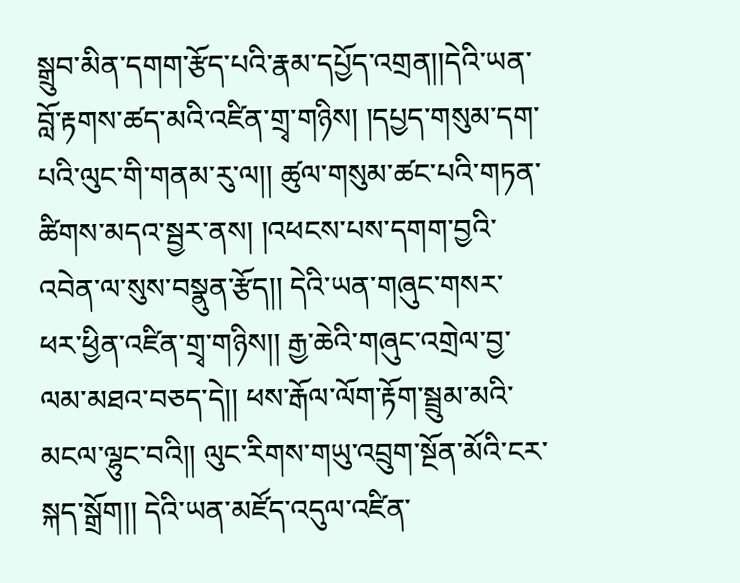སྒྲུབ་མིན་དགག་རྩོད་པའི་རྣམ་དཔྱོད་འགྲན།།དེའི་ཡན་བློ་རྟགས་ཚད་མའི་འཛིན་གྲྭ་གཉིས། །དཔྱད་གསུམ་དག་པའི་ལུང་གི་གནམ་རུ་ལ།། ཚུལ་གསུམ་ཚང་པའི་གཏན་ཚིགས་མདའ་སྦྱར་ནས། །འཕངས་པས་དགག་བྱའི་འབེན་ལ་སུས་བསྣུན་རྩོད།། དེའི་ཡན་གཞུང་གསར་ཕར་ཕྱིན་འཛིན་གྲྭ་གཉིས།། རྒྱ་ཆེའི་གཞུང་འགྲེལ་བྱ་ལམ་མཐའ་བཅད་དེ།། ཕས་རྒོལ་ལོག་རྟོག་སྦྲུམ་མའི་མངལ་ལྷུང་བའི།། ལུང་རིགས་གཡུ་འབྲུག་སྔོན་མོའི་ངར་སྐད་སྒྲོག།། དེའི་ཡན་མཛོད་འདུལ་འཛིན་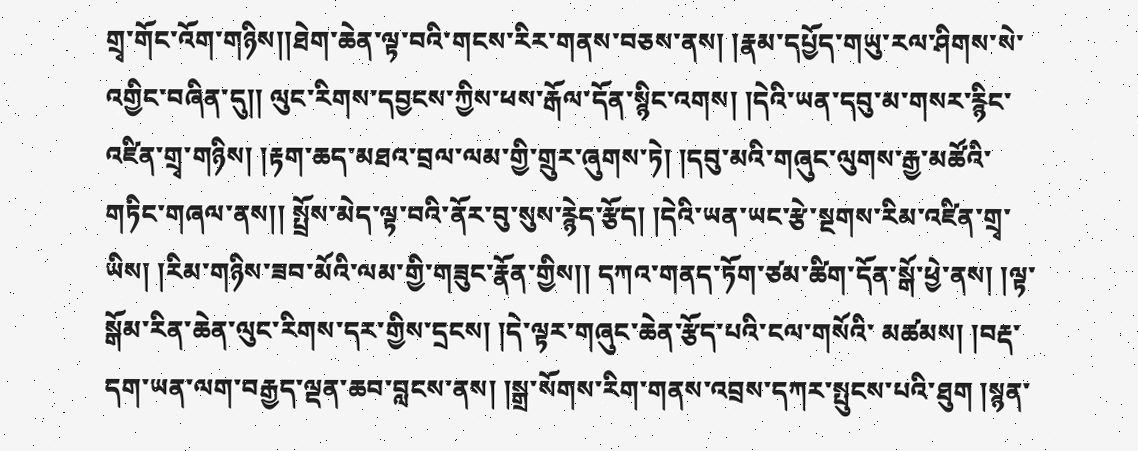གྲྭ་གོང་འོག་གཉིས།།ཐེག་ཆེན་ལྟ་བའི་གངས་རིར་གནས་བཅས་ནས། །རྣམ་དཔྱོད་གཡུ་རལ་ཤིགས་སེ་འགྱིང་བཞིན་དུ།། ལུང་རིགས་དབྱངས་ཀྱིས་ཕས་རྒོལ་དོན་སྙིང་འགས། །དེའི་ཡན་དབུ་མ་གསར་རྙིང་འཛིན་གྲྭ་གཉིས། །རྟག་ཆད་མཐའ་བྲལ་ལམ་གྱི་གྲུར་ཞུགས་ཏེ། །དབུ་མའི་གཞུང་ལུགས་རྒྱ་མཚོའི་གཏིང་གཞལ་ནས།། སྤྲོས་མེད་ལྟ་བའི་ནོར་བུ་སུས་རྙེད་རྩོད། །དེའི་ཡན་ཡང་རྩེ་སྔགས་རིམ་འཛིན་གྲྭ་ཡིས། །རིམ་གཉིས་ཟབ་མོའི་ལམ་གྱི་གཟུང་རྣོན་གྱིས།། དཀའ་གནད་ཏོག་ཙམ་ཚིག་དོན་སྒོ་ཕྱེ་ནས། །ལྟ་སྒོམ་རིན་ཆེན་ལུང་རིགས་དར་གྱིས་དྲངས། །དེ་ལྟར་གཞུང་ཆེན་རྩོད་པའི་ངལ་གསོའི་ མཚམས། །བརྡ་དག་ཡན་ལག་བརྒྱད་ལྡན་ཆབ་བླངས་ནས། །སྒྲ་སོགས་རིག་གནས་འབྲས་དཀར་སྤུངས་པའི་ཐུག །སྙན་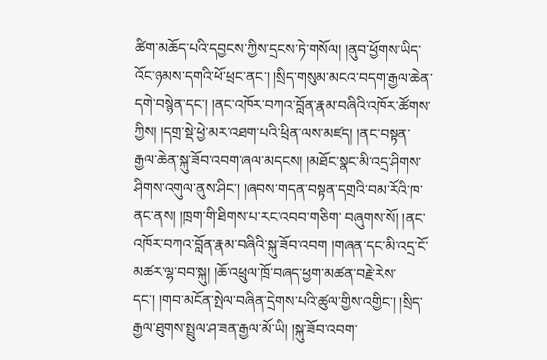ཚིག་མཆོད་པའི་དབྱངས་ཀྱིས་དྲངས་ཏེ་གསོལ། །ནུབ་ཕྱོགས་ཡིད་འོང་ཉམས་དགའི་ཕོ་ཕྲང་ནང་། །སྲིད་གསུམ་མངའ་བདག་རྒྱལ་ཆེན་དགེ་བསྙེན་དང་། །ནང་འཁོར་བཀའ་བློན་རྣམ་བཞིའི་འཁོར་ཚོགས་ཀྱིས། །དགྲ་སྡེ་ཕྱེ་མར་འཐག་པའི་ཕྲིན་ལས་མཛད། །ནང་བསྟན་རྒྱལ་ཆེན་སྐུ་ཟོབ་འབག་ཞལ་མདངས། །མཐོང་སྣང་མི་འདྲ་ཤིགས་ཤིགས་འགུལ་ནུས་ཤིང་། །ཞབས་གདན་བསྟན་དགྲའི་བམ་རོའི་ཁ་ནང་ནས། །ཁྲག་གི་ཐིགས་པ་རང་འབབ་གཅིག་ བཞུགས་སོ། །ནང་འཁོར་བཀའ་བློན་རྣམ་བཞིའི་སྐུ་ཟོབ་འབག །གཞན་དང་མི་འདྲ་ངོ་མཚར་ལྷ་བབ་སྐུ། །ཆོ་འཕྲུལ་ཁྲོ་བཞད་ཕྱག་མཚན་བརྗེ་རེས་དང་། །གབ་མངོན་སྤེལ་བཞིན་དྲེགས་པའི་ཚུལ་གྱིས་འགྱིང་། །སྲིད་རྒྱལ་ཐུགས་སྤྲུལ་ཤ་ཟན་རྒྱལ་མོ་ཡི། །སྐུ་ཟོབ་འབག་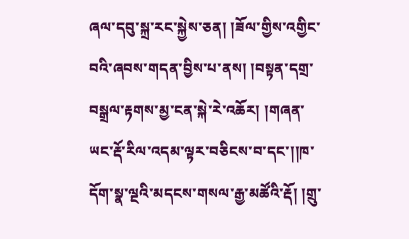ཞལ་དབུ་སྐྲ་རང་སྐྱེས་ཅན། །ཟོལ་གྱིས་འགྱིང་བའི་ཞབས་གདན་བྱིས་པ་ནས། །བསྟན་དགྲ་བསྒྲལ་རྟགས་མྱ་ངན་སྐེ་རེ་འཆོར། །གཞན་ཡང་རྡོ་རིལ་འདམ་ལྟར་བཅིངས་བ་དང་།།ཁ་དོག་སྣ་ལྔའི་མདངས་གསལ་རྒྱ་མཚོའི་རྡོ། །གྲུ་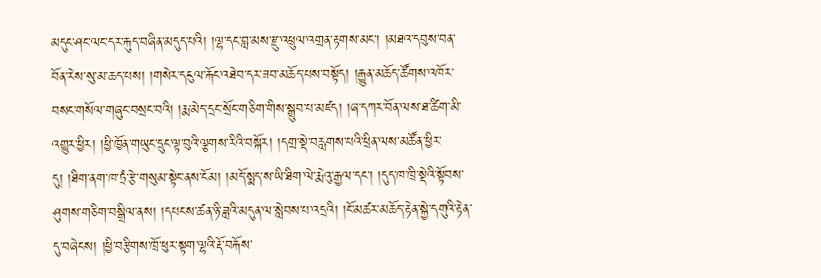མདུང་ཤང་ལང་དར་རྐུད་བཞིན་མདུད་པའི། །ལྷ་དང་བླ་མས་རྫུ་འཕྲུལ་འགྲན་རྟགས་མང་། །མཐའ་དབུས་བན་བོན་རེས་སུ་མ་ཆད་པས། །གསེར་དངུལ་རྐོང་འཐེབ་དར་ཟབ་མཆོད་པས་བསྟོད། །རྒྱུན་མཆོད་ཚོགས་འཁོར་བསང་གསོལ་གཞུང་བསྲང་བའི། །རྨ་མེད་དྲང་སྲོང་གཅིག་གིས་སྒྲུབ་པ་མཛད། །ཞ་དཀར་བོན་ལས་ཐ་ཚིག་མི་འགྱུར་ཕྱིར། །ཕྱི་ཁྱོན་གཡུང་དྲུང་ལྟ་བུའི་ལྕགས་རིའི་བསྐོར། །དགྲ་སྡེ་བརླགས་པའི་ཕྲིན་ལས་མཚོན་ཕྱིར་དུ། །ཐིག་ནག་ཁ་ཏྲཾ་རྩེ་གསུམ་སྟེང་ནས་ངོམ། །མདོ་སྨད་ས་ཡི་ཐིག་ལེ་རྨེའུ་རྒྱལ་དང་། །དུད་ཁ་ཁྲི་སྡེའི་སྟོབས་ཤུགས་གཅིག་བསྒྲིལ་ནས། །དཔངས་ཚན་ཉི་ཟླའི་མདུན་ལ་སླེབས་པ་འདྲའི། །ངོ་མཚར་མཆོད་རྟེན་སྐྱེ་དགུའི་རྟེན་དུ་བཞེངས། །ཕྱི་བརྩིགས་ཁྲོ་ཕུར་སྟག་ལྷའི་རྡོ་བརྐོས་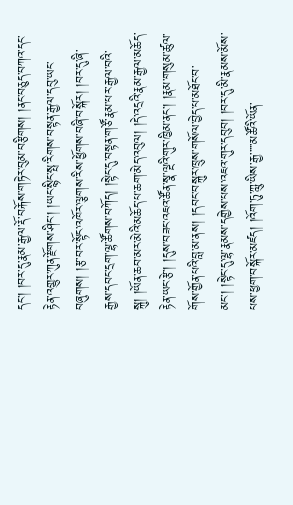དང་། །བར་དུ་རྣམ་རྒྱལ་རྡོ་བརྐོས་གཏེར་བུམ་བརྩིགས། །ནང་བཅུད་བཀའ་དང་རྟེན་འགྱུར་ཀུན་རྫོགས་ཤིང་། །ཡང་སྙིང་སྤ་རིགས་བསྟན་རྒྱལ་དབུ་ཡང་བཞུགས། །རྩ་བར་སྟོང་འཁོར་ལྕགས་རིས་ཕྱོགས་བཞི་བསྐོར། །བར་དུ་ཞི་རྒྱས་དབང་དྲག་ལྷ་ཚོགས་བཀོད། །སྟེང་དུ་བསྟན་གཙོ་རྣམ་པར་རྒྱལ་བའི་སྐུ། །ཡོན་ཆབ་མར་མེའི་མཆོད་པ་ཆག་མེད་འབུལ། །དེ་འདྲའི་རྣམ་རྒྱལ་མཆོད་རྟེན་ཡང་རྩེ་། །དུས་བཟང་འཇའ་ཚོན་སྣ་ལྔའི་གུར་ཁྱིམ་ནང་། །རྣམ་གསུམ་ཚུལ་གོས་གྱོན་པའི་བླ་མ་ནས། །དབང་བསྐུར་ཁྲུས་གསོལ་བྱེད་པ་མཐོང་བ་མང་། །སྟེང་དུ་ལྷ་རྣམས་དགྱེས་པས་འཇའ་གུར་དབུབ། །བར་དུ་མི་རྣམས་མོས་པས་ཕྱག་བསྐོར་མཛད། །འོག་ཏུ་ཀླུ་ཡིས་རྒྱ་་་་་མཚོའི་ཡོན་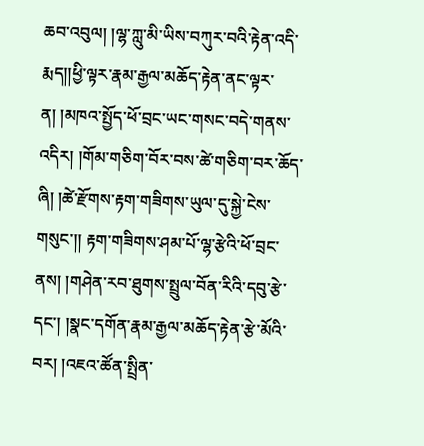ཆབ་འབུལ། །ལྷ་ཀླུ་མི་ཡིས་བཀུར་བའི་རྟེན་འདི་རྨད།།ཕྱི་ལྟར་རྣམ་རྒྱལ་མཆོད་རྟེན་ནང་ལྟར་ན། །མཁའ་སྤྱོད་ཕོ་བྲང་ཡང་གསང་བདེ་གནས་འདིར། །གོམ་གཅིག་བོར་བས་ཚེ་གཅིག་བར་ཆོད་ཞི། །ཚེ་རྫོགས་རྟག་གཟིགས་ཡུལ་དུ་སྐྱེ་ངེས་གསུང་།། རྟག་གཟིགས་ཤམ་པོ་ལྷ་རྩེའི་ཕོ་བྲང་ནས། །གཤེན་རབ་ཐུགས་སྤྲུལ་བོན་རིའི་དབུ་རྩེ་དང་། །སྣང་དགོན་རྣམ་རྒྱལ་མཆོད་རྟེན་རྩེ་མོའི་བར། །འཇའ་ཚོན་སྤྲིན་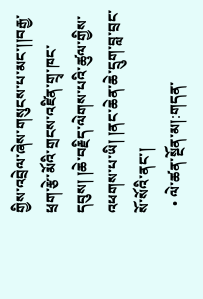གྱིས་འབྲེལ་ཞེས་གསུངས་པ་མང་།།བརྒྱ་ཕྲག་རྩེ་མོའི་གྲངས་འཛིན་གྲྭ་ཁང་དབུས། །ཆེ་བརྗིད་ལེགས་པའི་ཚུལ་གྱིས་འཕགས་པ་ཡི། །ནང་ཆེན་ཆེ་དྲུག་བླ་བྲང་སོ་སོའི་ནང་།
  • ལེ་ཚན་སྔོན་མ།:གདན་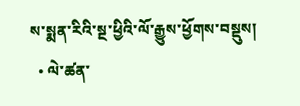ས་སྨན་རིའི་སྔ་ཕྱིའི་ལོ་རྒྱུས་ཕྱོགས་བསྡུས།
  • ལེ་ཚན་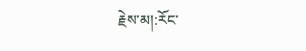རྗེས་མ།:རོང་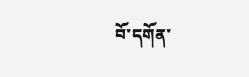བོ་དགོན་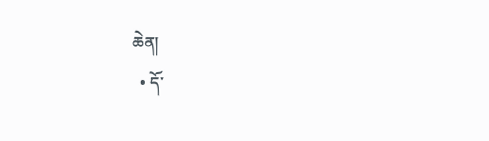ཆེན།
  • དོ་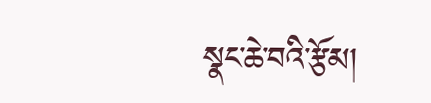སྣང་ཆེ་བའི་རྩོམ།